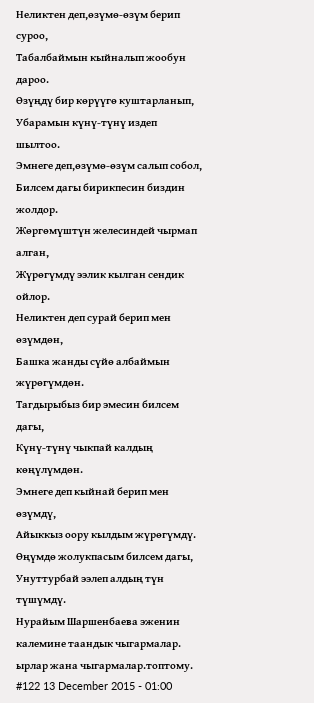Неликтен деп,өзүмө-өзүм берип суроо,
Табалбаймын кыйналып жообун дароо.
Өзүңдү бир көрүүгө куштарланып,
Убарамын күнү-түнү издеп шылтоо.
Эмнеге деп,өзүмө-өзүм салып собол,
Билсем дагы бирикпесин биздин жолдор.
Жөргөмүштүн желесиндей чырмап алган,
Жүрөгүмдү ээлик кылган сендик ойлор.
Неликтен деп сурай берип мен өзүмдөн,
Башка жанды сүйө албаймын жүрөгүмдөн.
Тагдырыбыз бир эмесин билсем дагы,
Күнү-түнү чыкпай калдың көңүлүмдөн.
Эмнеге деп кыйнай берип мен өзүмдү,
Айыккыз оору кылдым жүрөгүмдү.
Өңүмдө жолукпасым билсем дагы,
Унуттурбай ээлеп алдың түн түшүмдү.
Нурайым Шаршенбаева эженин калемине таандык чыгармалар. ырлар жана чыгармалар.топтому.
#122 13 December 2015 - 01:00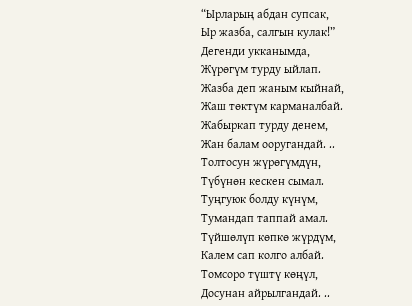“Ырларың абдан супсак,
Ыр жазба, салгын кулак!”
Дегенди укканымда,
Жүрөгүм турду ыйлап.
Жазба деп жаным кыйнай,
Жаш төктүм карманалбай.
Жабыркап турду денем,
Жан балам ооругандай. ..
Толтосун жүрөгүмдүн,
Түбүнөн кескен сымал.
Туңгуюк болду күнүм,
Тумандап таппай амал.
Түйшөлүп көпкө жүрдүм,
Калем сап колго албай.
Томсоро түштү көңүл,
Досунан айрылгандай. ..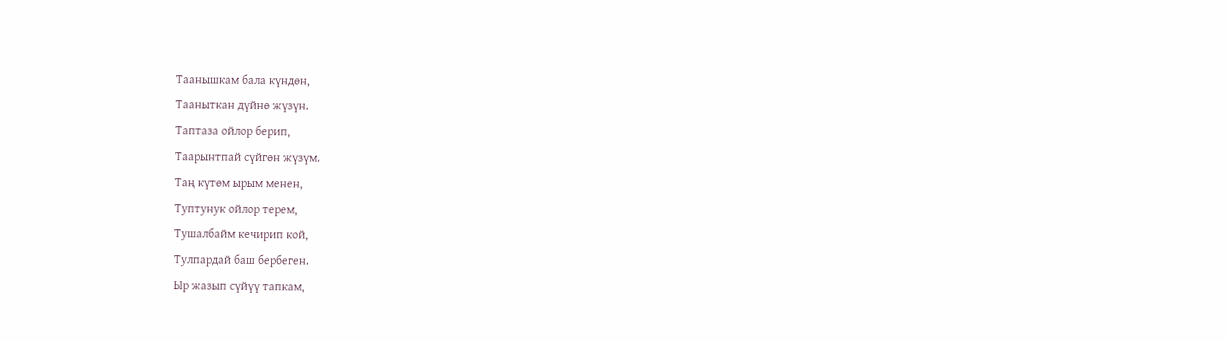Таанышкам бала күндөн,
Тааныткан дүйнө жүзүн.
Таптаза ойлор берип,
Таарынтпай сүйгөн жүзүм.
Таң күтөм ырым менен,
Туптунук ойлор терем,
Тушалбайм кечирип кой,
Тулпардай баш бербеген.
Ыр жазып сүйүү тапкам,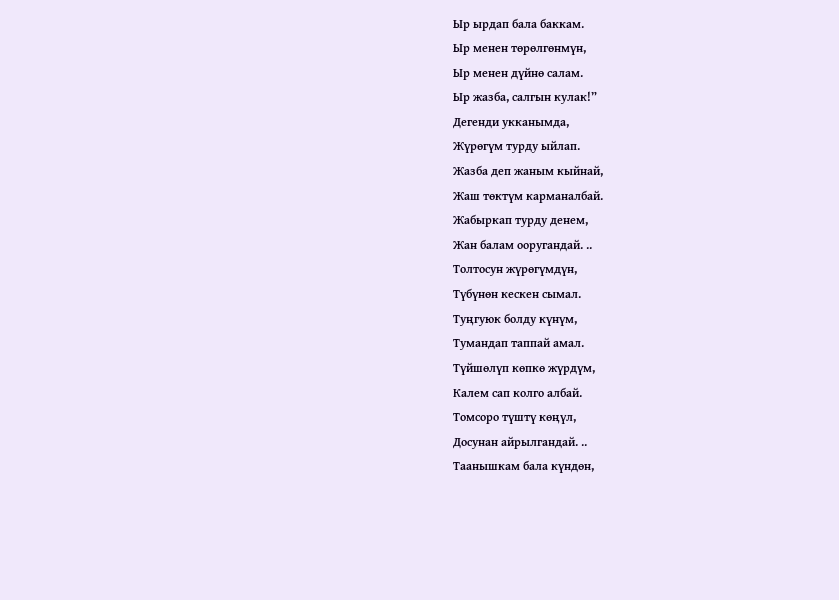Ыр ырдап бала баккам.
Ыр менен төрөлгөнмүн,
Ыр менен дүйнө салам.
Ыр жазба, салгын кулак!”
Дегенди укканымда,
Жүрөгүм турду ыйлап.
Жазба деп жаным кыйнай,
Жаш төктүм карманалбай.
Жабыркап турду денем,
Жан балам ооругандай. ..
Толтосун жүрөгүмдүн,
Түбүнөн кескен сымал.
Туңгуюк болду күнүм,
Тумандап таппай амал.
Түйшөлүп көпкө жүрдүм,
Калем сап колго албай.
Томсоро түштү көңүл,
Досунан айрылгандай. ..
Таанышкам бала күндөн,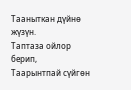Тааныткан дүйнө жүзүн.
Таптаза ойлор берип,
Таарынтпай сүйгөн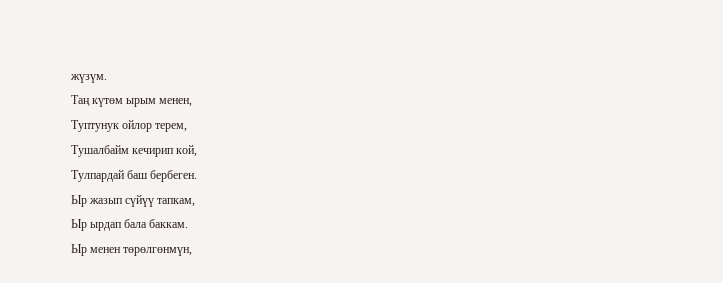жүзүм.
Таң күтөм ырым менен,
Туптунук ойлор терем,
Тушалбайм кечирип кой,
Тулпардай баш бербеген.
Ыр жазып сүйүү тапкам,
Ыр ырдап бала баккам.
Ыр менен төрөлгөнмүн,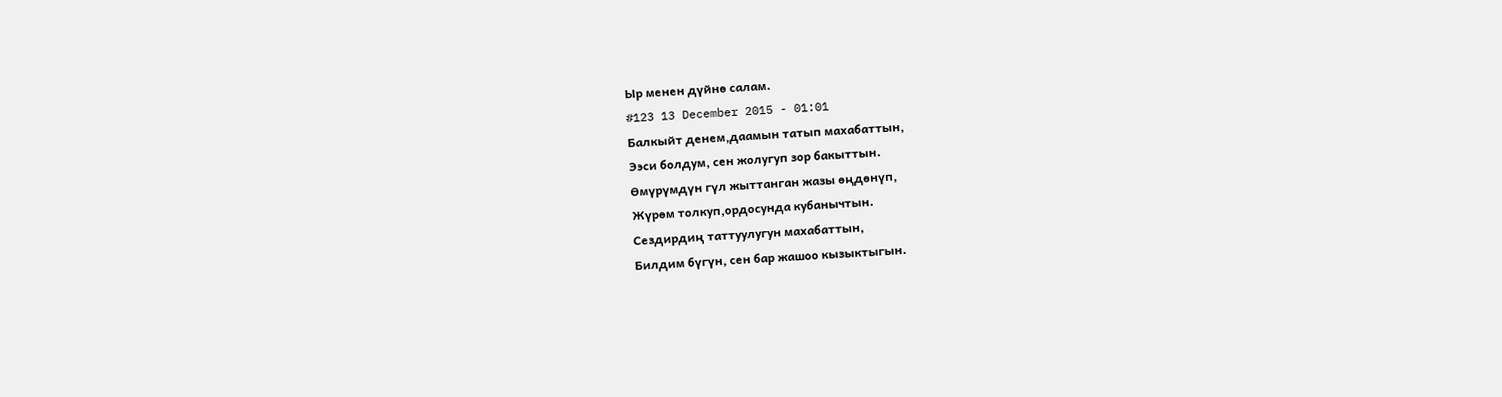Ыр менен дүйнө салам.
#123 13 December 2015 - 01:01
Балкыйт денем,даамын татып махабаттын,
Ээси болдум, сен жолугуп зор бакыттын.
Өмүрүмдүн гүл жыттанган жазы өңдөнүп,
Жүрөм толкуп,ордосунда кубанычтын.
Сездирдиң таттуулугун махабаттын,
Билдим бүгүн, сен бар жашоо кызыктыгын.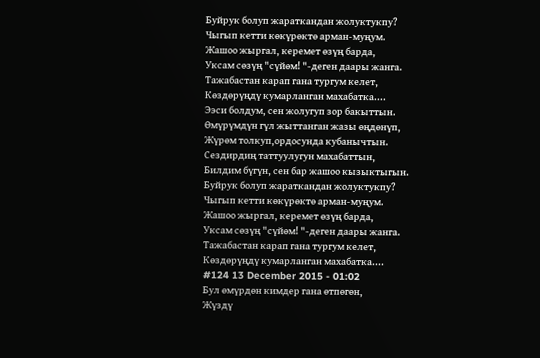Буйрук болуп жараткандан жолуктукпу?
Чыгып кетти көкүрөктө арман-муңум.
Жашоо жыргал, керемет өзүң барда,
Уксам сөзүң "сүйөм! "-деген даары жанга.
Тажабастан карап гана тургум келет,
Көздөрүңдү кумарланган махабатка....
Ээси болдум, сен жолугуп зор бакыттын.
Өмүрүмдүн гүл жыттанган жазы өңдөнүп,
Жүрөм толкуп,ордосунда кубанычтын.
Сездирдиң таттуулугун махабаттын,
Билдим бүгүн, сен бар жашоо кызыктыгын.
Буйрук болуп жараткандан жолуктукпу?
Чыгып кетти көкүрөктө арман-муңум.
Жашоо жыргал, керемет өзүң барда,
Уксам сөзүң "сүйөм! "-деген даары жанга.
Тажабастан карап гана тургум келет,
Көздөрүңдү кумарланган махабатка....
#124 13 December 2015 - 01:02
Бул өмүрдөн кимдер гана өтпөгөн,
Жүздү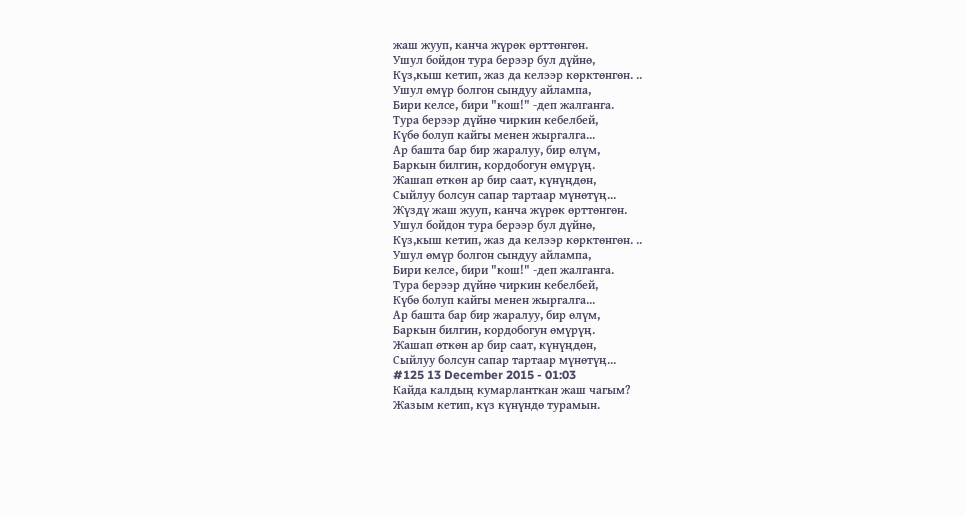жаш жууп, канча жүрөк өрттөнгөн.
Ушул бойдон тура берээр бул дүйнө,
Күз,кыш кетип, жаз да келээр көрктөнгөн. ..
Ушул өмүр болгон сындуу айлампа,
Бири келсе, бири "кош!" -деп жалганга.
Тура берээр дүйнө чиркин кебелбей,
Күбө болуп кайгы менен жыргалга...
Ар башта бар бир жаралуу, бир өлүм,
Баркын билгин, кордобогун өмүрүң.
Жашап өткөн ар бир саат, күнүңдөн,
Сыйлуу болсун сапар тартаар мүнөтүң...
Жүздү жаш жууп, канча жүрөк өрттөнгөн.
Ушул бойдон тура берээр бул дүйнө,
Күз,кыш кетип, жаз да келээр көрктөнгөн. ..
Ушул өмүр болгон сындуу айлампа,
Бири келсе, бири "кош!" -деп жалганга.
Тура берээр дүйнө чиркин кебелбей,
Күбө болуп кайгы менен жыргалга...
Ар башта бар бир жаралуу, бир өлүм,
Баркын билгин, кордобогун өмүрүң.
Жашап өткөн ар бир саат, күнүңдөн,
Сыйлуу болсун сапар тартаар мүнөтүң...
#125 13 December 2015 - 01:03
Кайда калдың кумарланткан жаш чагым?
Жазым кетип, күз күнүндө турамын.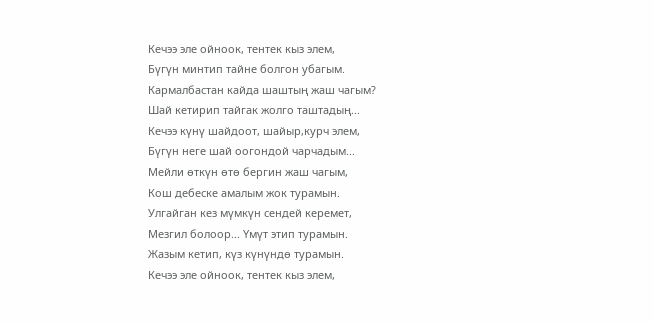Кечээ эле ойноок, тентек кыз элем,
Бүгүн минтип тайне болгон убагым.
Кармалбастан кайда шаштың жаш чагым?
Шай кетирип тайгак жолго таштадың...
Кечээ күнү шайдоот, шайыр,курч элем,
Бүгүн неге шай оогондой чарчадым...
Мейли өткүн өтө бергин жаш чагым,
Кош дебеске амалым жок турамын.
Улгайган кез мүмкүн сендей керемет,
Мезгил болоор... Үмүт этип турамын.
Жазым кетип, күз күнүндө турамын.
Кечээ эле ойноок, тентек кыз элем,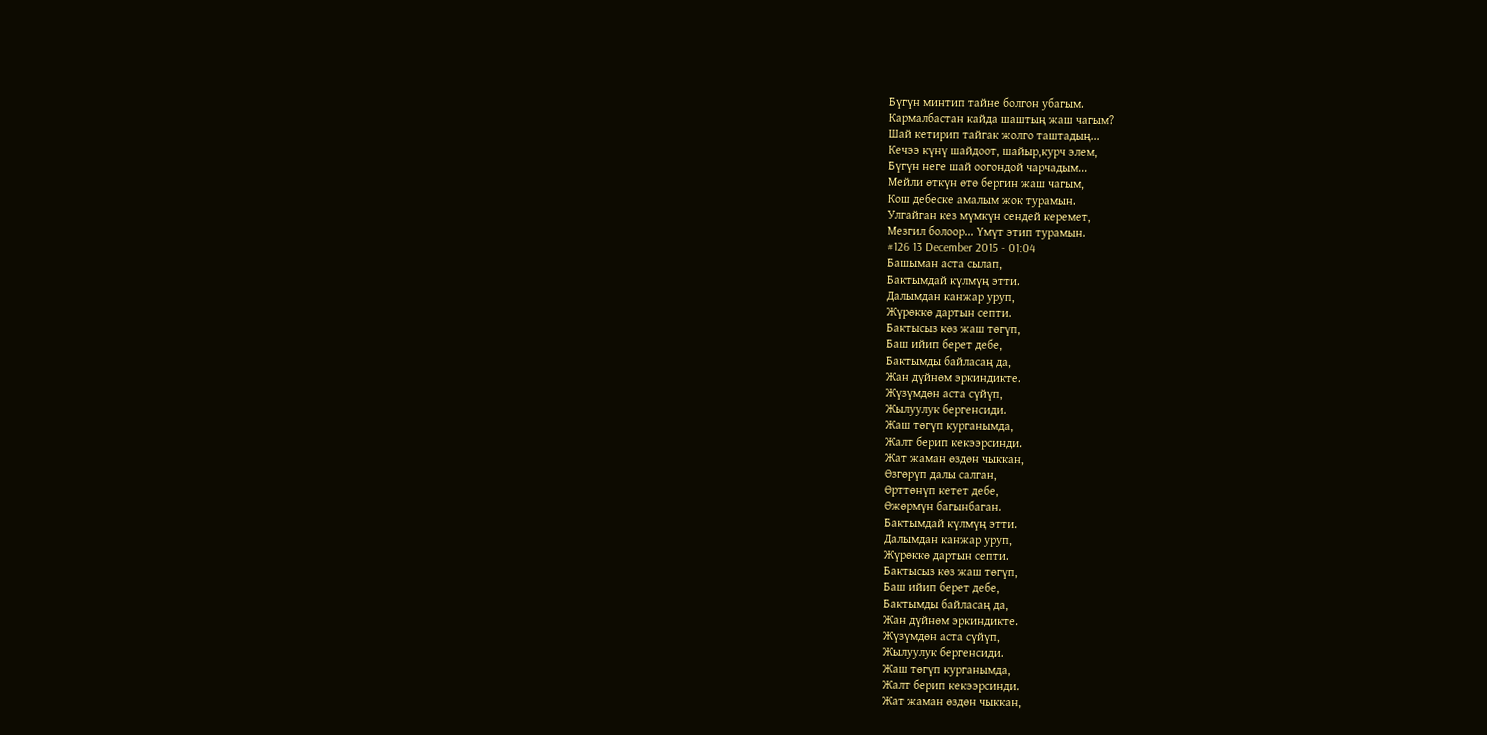Бүгүн минтип тайне болгон убагым.
Кармалбастан кайда шаштың жаш чагым?
Шай кетирип тайгак жолго таштадың...
Кечээ күнү шайдоот, шайыр,курч элем,
Бүгүн неге шай оогондой чарчадым...
Мейли өткүн өтө бергин жаш чагым,
Кош дебеске амалым жок турамын.
Улгайган кез мүмкүн сендей керемет,
Мезгил болоор... Үмүт этип турамын.
#126 13 December 2015 - 01:04
Башыман аста сылап,
Бактымдай күлмүң этти.
Далымдан канжар уруп,
Жүрөккө дартын септи.
Бактысыз көз жаш төгүп,
Баш ийип берет дебе,
Бактымды байласаң да,
Жан дүйнөм эркиндикте.
Жүзүмдөн аста сүйүп,
Жылуулук бергенсиди.
Жаш төгүп курганымда,
Жалт берип кекээрсинди.
Жат жаман өздөн чыккан,
Өзгөрүп далы салган,
Өрттөнүп кетет дебе,
Өжөрмүн багынбаган.
Бактымдай күлмүң этти.
Далымдан канжар уруп,
Жүрөккө дартын септи.
Бактысыз көз жаш төгүп,
Баш ийип берет дебе,
Бактымды байласаң да,
Жан дүйнөм эркиндикте.
Жүзүмдөн аста сүйүп,
Жылуулук бергенсиди.
Жаш төгүп курганымда,
Жалт берип кекээрсинди.
Жат жаман өздөн чыккан,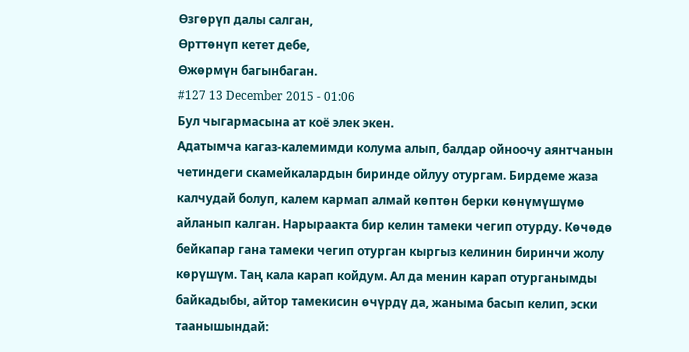Өзгөрүп далы салган,
Өрттөнүп кетет дебе,
Өжөрмүн багынбаган.
#127 13 December 2015 - 01:06
Бул чыгармасына ат коё элек экен.
Адатымча кагаз-калемимди колума алып, балдар ойноочу аянтчанын четиндеги скамейкалардын биринде ойлуу отургам. Бирдеме жаза калчудай болуп, калем кармап алмай көптөн берки көнүмүшүмө айланып калган. Нарыраакта бир келин тамеки чегип отурду. Көчөдө бейкапар гана тамеки чегип отурган кыргыз келинин биринчи жолу көрүшүм. Таң кала карап койдум. Ал да менин карап отурганымды байкадыбы, айтор тамекисин өчүрдү да, жаныма басып келип, эски таанышындай: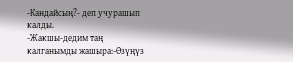-Кандайсың?- деп учурашып калды.
-Жакшы-дедим таң калганымды жашыра:-Өзүңүз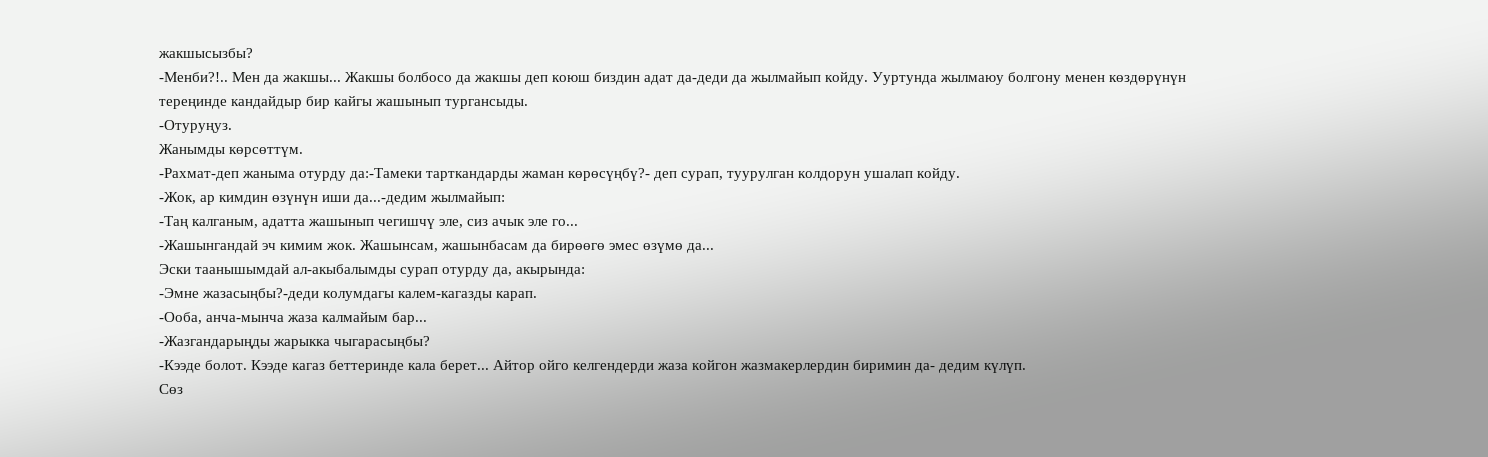жакшысызбы?
-Менби?!.. Мен да жакшы... Жакшы болбосо да жакшы деп коюш биздин адат да-деди да жылмайып койду. Ууртунда жылмаюу болгону менен көздөрүнүн тереңинде кандайдыр бир кайгы жашынып тургансыды.
-Отуруңуз.
Жанымды көрсөттүм.
-Рахмат-деп жаныма отурду да:-Тамеки тарткандарды жаман көрөсүңбү?- деп сурап, туурулган колдорун ушалап койду.
-Жок, ар кимдин өзүнүн иши да...-дедим жылмайып:
-Таң калганым, адатта жашынып чегишчү эле, сиз ачык эле го...
-Жашынгандай эч кимим жок. Жашынсам, жашынбасам да бирөөгө эмес өзүмө да...
Эски таанышымдай ал-акыбалымды сурап отурду да, акырында:
-Эмне жазасыңбы?-деди колумдагы калем-кагазды карап.
-Ооба, анча-мынча жаза калмайым бар...
-Жазгандарыңды жарыкка чыгарасыңбы?
-Кээде болот. Кээде кагаз беттеринде кала берет... Айтор ойго келгендерди жаза койгон жазмакерлердин биримин да- дедим күлүп.
Сөз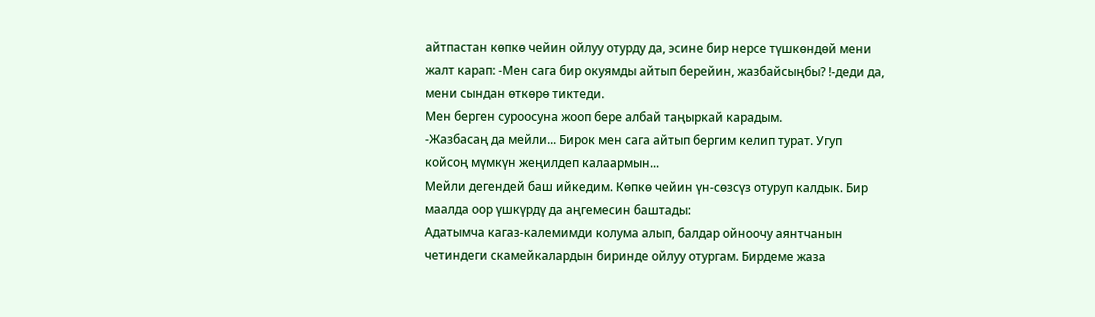айтпастан көпкө чейин ойлуу отурду да, эсине бир нерсе түшкөндөй мени жалт карап: -Мен сага бир окуямды айтып берейин, жазбайсыңбы? !-деди да, мени сындан өткөрө тиктеди.
Мен берген суроосуна жооп бере албай таңыркай карадым.
-Жазбасаң да мейли... Бирок мен сага айтып бергим келип турат. Угуп койсоң мүмкүн жеңилдеп калаармын...
Мейли дегендей баш ийкедим. Көпкө чейин үн-сөзсүз отуруп калдык. Бир маалда оор үшкүрдү да аңгемесин баштады:
Адатымча кагаз-калемимди колума алып, балдар ойноочу аянтчанын четиндеги скамейкалардын биринде ойлуу отургам. Бирдеме жаза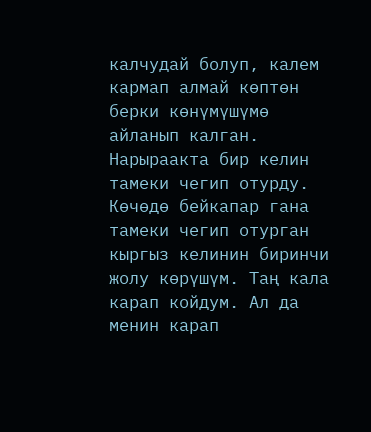калчудай болуп, калем кармап алмай көптөн берки көнүмүшүмө айланып калган. Нарыраакта бир келин тамеки чегип отурду. Көчөдө бейкапар гана тамеки чегип отурган кыргыз келинин биринчи жолу көрүшүм. Таң кала карап койдум. Ал да менин карап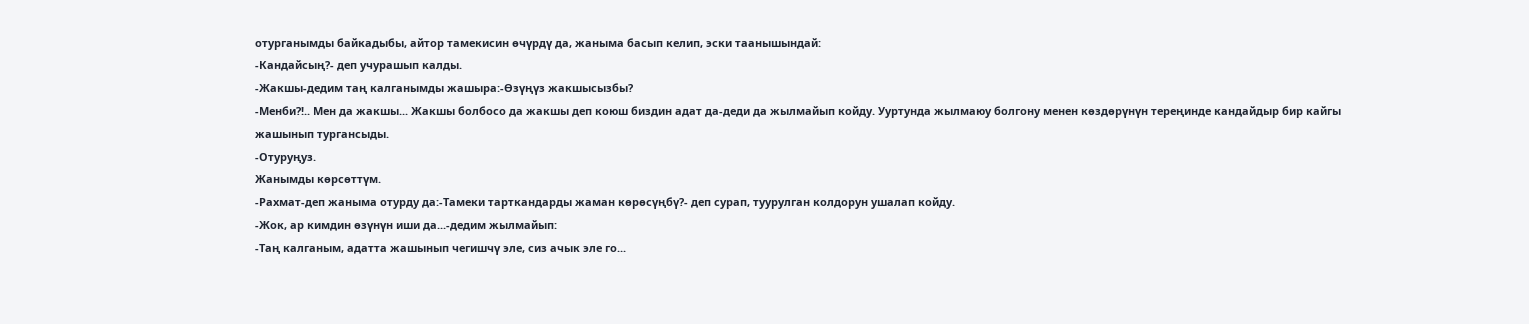отурганымды байкадыбы, айтор тамекисин өчүрдү да, жаныма басып келип, эски таанышындай:
-Кандайсың?- деп учурашып калды.
-Жакшы-дедим таң калганымды жашыра:-Өзүңүз жакшысызбы?
-Менби?!.. Мен да жакшы... Жакшы болбосо да жакшы деп коюш биздин адат да-деди да жылмайып койду. Ууртунда жылмаюу болгону менен көздөрүнүн тереңинде кандайдыр бир кайгы жашынып тургансыды.
-Отуруңуз.
Жанымды көрсөттүм.
-Рахмат-деп жаныма отурду да:-Тамеки тарткандарды жаман көрөсүңбү?- деп сурап, туурулган колдорун ушалап койду.
-Жок, ар кимдин өзүнүн иши да...-дедим жылмайып:
-Таң калганым, адатта жашынып чегишчү эле, сиз ачык эле го...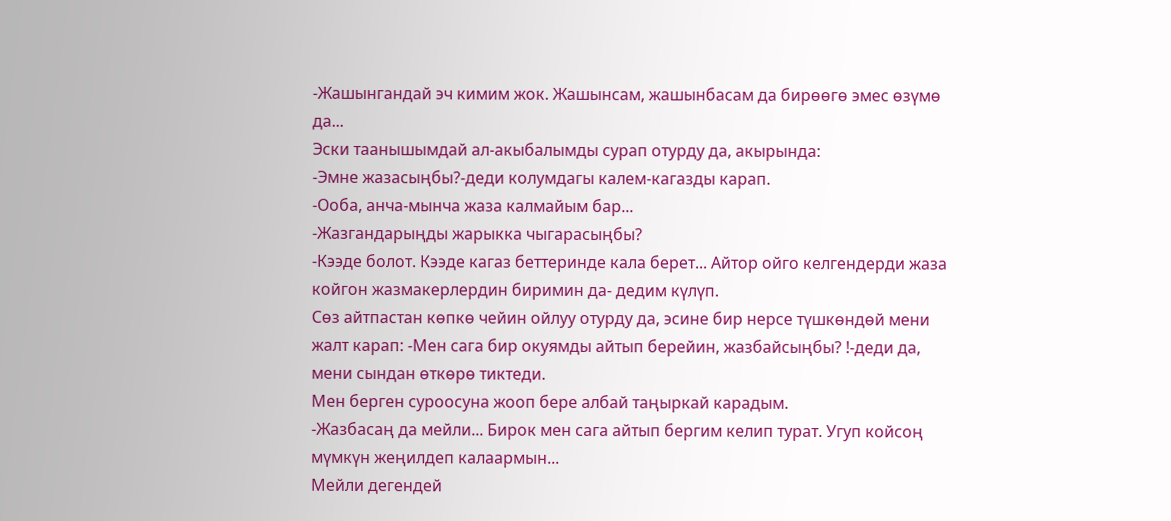-Жашынгандай эч кимим жок. Жашынсам, жашынбасам да бирөөгө эмес өзүмө да...
Эски таанышымдай ал-акыбалымды сурап отурду да, акырында:
-Эмне жазасыңбы?-деди колумдагы калем-кагазды карап.
-Ооба, анча-мынча жаза калмайым бар...
-Жазгандарыңды жарыкка чыгарасыңбы?
-Кээде болот. Кээде кагаз беттеринде кала берет... Айтор ойго келгендерди жаза койгон жазмакерлердин биримин да- дедим күлүп.
Сөз айтпастан көпкө чейин ойлуу отурду да, эсине бир нерсе түшкөндөй мени жалт карап: -Мен сага бир окуямды айтып берейин, жазбайсыңбы? !-деди да, мени сындан өткөрө тиктеди.
Мен берген суроосуна жооп бере албай таңыркай карадым.
-Жазбасаң да мейли... Бирок мен сага айтып бергим келип турат. Угуп койсоң мүмкүн жеңилдеп калаармын...
Мейли дегендей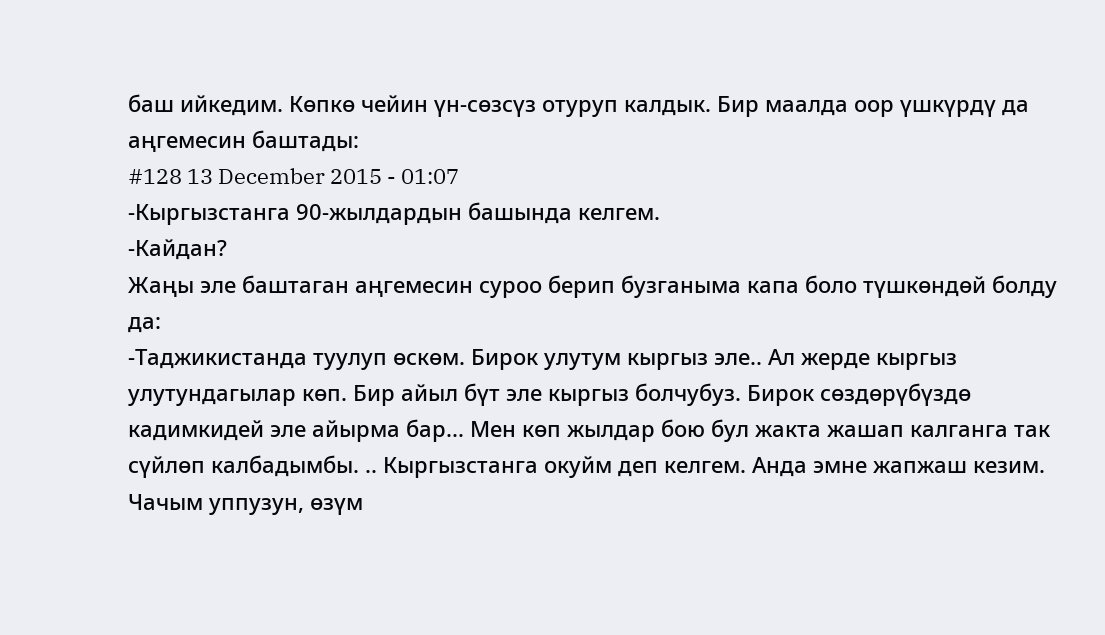баш ийкедим. Көпкө чейин үн-сөзсүз отуруп калдык. Бир маалда оор үшкүрдү да аңгемесин баштады:
#128 13 December 2015 - 01:07
-Кыргызстанга 90-жылдардын башында келгем.
-Кайдан?
Жаңы эле баштаган аңгемесин суроо берип бузганыма капа боло түшкөндөй болду да:
-Таджикистанда туулуп өскөм. Бирок улутум кыргыз эле.. Ал жерде кыргыз улутундагылар көп. Бир айыл бүт эле кыргыз болчубуз. Бирок сөздөрүбүздө кадимкидей эле айырма бар... Мен көп жылдар бою бул жакта жашап калганга так сүйлөп калбадымбы. .. Кыргызстанга окуйм деп келгем. Анда эмне жапжаш кезим. Чачым уппузун, өзүм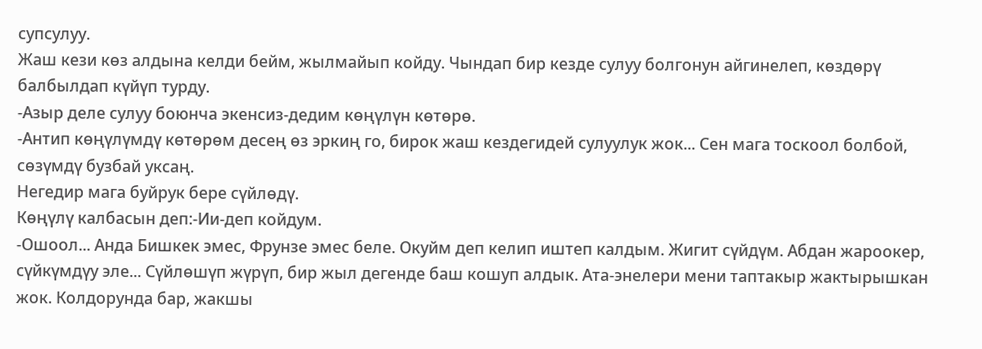супсулуу.
Жаш кези көз алдына келди бейм, жылмайып койду. Чындап бир кезде сулуу болгонун айгинелеп, көздөрү балбылдап күйүп турду.
-Азыр деле сулуу боюнча экенсиз-дедим көңүлүн көтөрө.
-Антип көңүлүмдү көтөрөм десең өз эркиң го, бирок жаш кездегидей сулуулук жок... Сен мага тоскоол болбой, сөзүмдү бузбай уксаң.
Негедир мага буйрук бере сүйлөдү.
Көңүлү калбасын деп:-Ии-деп койдум.
-Ошоол... Анда Бишкек эмес, Фрунзе эмес беле. Окуйм деп келип иштеп калдым. Жигит сүйдүм. Абдан жароокер, сүйкүмдүу эле... Сүйлөшүп жүрүп, бир жыл дегенде баш кошуп алдык. Ата-энелери мени таптакыр жактырышкан жок. Колдорунда бар, жакшы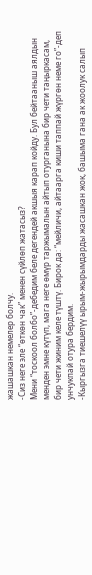жашашкан немелер болчу.
-Сиз неге эле “өткөн чак” менен сүйлөп жатасыз?
Мени “тоскоол болбо”-дебедим беле дегендей акшыя карап койду. Бул бейтааныш аялдын менден эмне күтүп, мага неге өмүр таржымалын айтып отурганына бир чети таңыркасам, бир чети жиним келе түштү. Бирок да: “мейличи, айтаарга киши таппай жүргөн неме го”-деп унчукпай отура бердим.
-Кыргызга тиешелүү ырым-жырымдарды жасашкан жок, башыма гана ак жоолук салып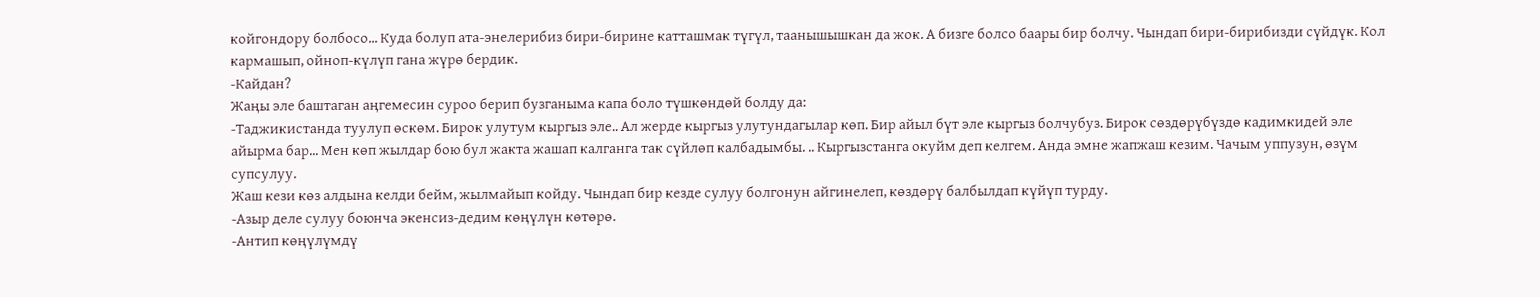койгондору болбосо... Куда болуп ата-энелерибиз бири-бирине катташмак түгүл, таанышышкан да жок. А бизге болсо баары бир болчу. Чындап бири-бирибизди сүйдүк. Кол кармашып, ойноп-күлүп гана жүрө бердик.
-Кайдан?
Жаңы эле баштаган аңгемесин суроо берип бузганыма капа боло түшкөндөй болду да:
-Таджикистанда туулуп өскөм. Бирок улутум кыргыз эле.. Ал жерде кыргыз улутундагылар көп. Бир айыл бүт эле кыргыз болчубуз. Бирок сөздөрүбүздө кадимкидей эле айырма бар... Мен көп жылдар бою бул жакта жашап калганга так сүйлөп калбадымбы. .. Кыргызстанга окуйм деп келгем. Анда эмне жапжаш кезим. Чачым уппузун, өзүм супсулуу.
Жаш кези көз алдына келди бейм, жылмайып койду. Чындап бир кезде сулуу болгонун айгинелеп, көздөрү балбылдап күйүп турду.
-Азыр деле сулуу боюнча экенсиз-дедим көңүлүн көтөрө.
-Антип көңүлүмдү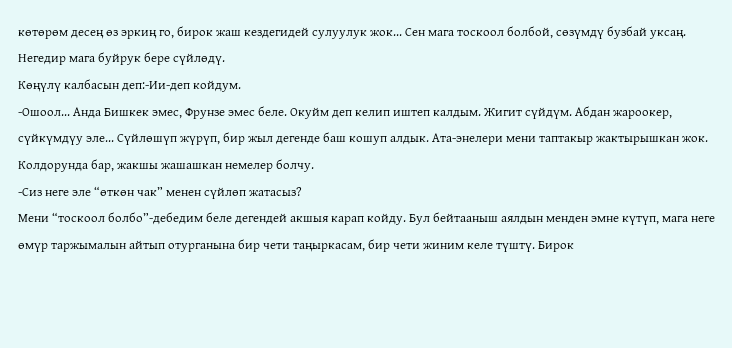көтөрөм десең өз эркиң го, бирок жаш кездегидей сулуулук жок... Сен мага тоскоол болбой, сөзүмдү бузбай уксаң.
Негедир мага буйрук бере сүйлөдү.
Көңүлү калбасын деп:-Ии-деп койдум.
-Ошоол... Анда Бишкек эмес, Фрунзе эмес беле. Окуйм деп келип иштеп калдым. Жигит сүйдүм. Абдан жароокер, сүйкүмдүу эле... Сүйлөшүп жүрүп, бир жыл дегенде баш кошуп алдык. Ата-энелери мени таптакыр жактырышкан жок. Колдорунда бар, жакшы жашашкан немелер болчу.
-Сиз неге эле “өткөн чак” менен сүйлөп жатасыз?
Мени “тоскоол болбо”-дебедим беле дегендей акшыя карап койду. Бул бейтааныш аялдын менден эмне күтүп, мага неге өмүр таржымалын айтып отурганына бир чети таңыркасам, бир чети жиним келе түштү. Бирок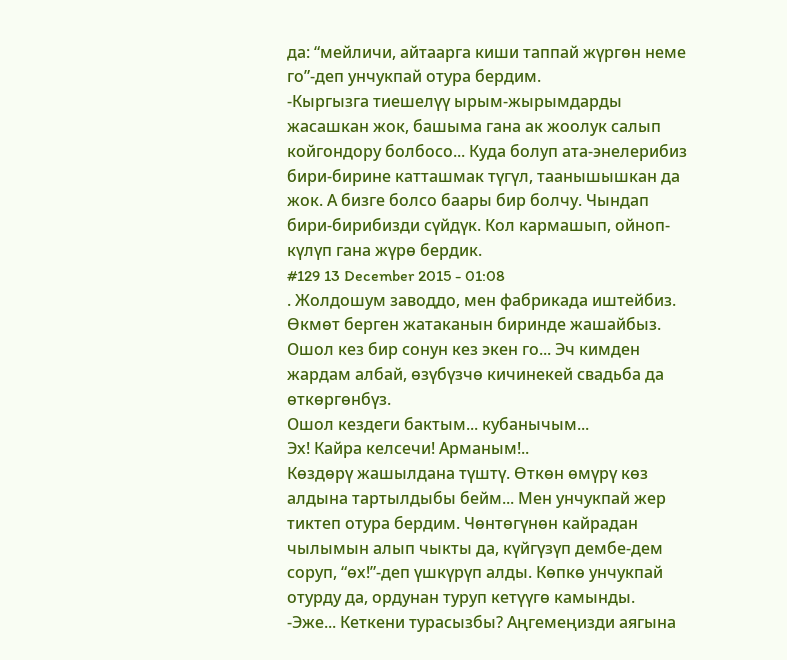да: “мейличи, айтаарга киши таппай жүргөн неме го”-деп унчукпай отура бердим.
-Кыргызга тиешелүү ырым-жырымдарды жасашкан жок, башыма гана ак жоолук салып койгондору болбосо... Куда болуп ата-энелерибиз бири-бирине катташмак түгүл, таанышышкан да жок. А бизге болсо баары бир болчу. Чындап бири-бирибизди сүйдүк. Кол кармашып, ойноп-күлүп гана жүрө бердик.
#129 13 December 2015 - 01:08
. Жолдошум заводдо, мен фабрикада иштейбиз. Өкмөт берген жатаканын биринде жашайбыз. Ошол кез бир сонун кез экен го... Эч кимден жардам албай, өзүбүзчө кичинекей свадьба да өткөргөнбүз.
Ошол кездеги бактым... кубанычым...
Эх! Кайра келсечи! Арманым!..
Көздөрү жашылдана түштү. Өткөн өмүрү көз алдына тартылдыбы бейм... Мен унчукпай жер тиктеп отура бердим. Чөнтөгүнөн кайрадан чылымын алып чыкты да, күйгүзүп дембе-дем соруп, “өх!”-деп үшкүрүп алды. Көпкө унчукпай отурду да, ордунан туруп кетүүгө камынды.
-Эже... Кеткени турасызбы? Аңгемеңизди аягына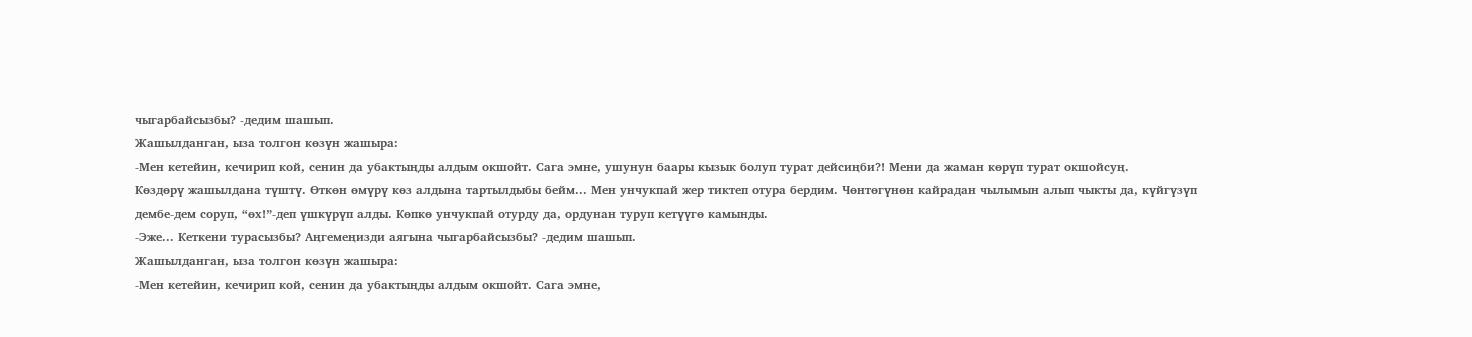чыгарбайсызбы? -дедим шашып.
Жашылданган, ыза толгон көзүн жашыра:
-Мен кетейин, кечирип кой, сенин да убактыңды алдым окшойт. Сага эмне, ушунун баары кызык болуп турат дейсиңби?! Мени да жаман көрүп турат окшойсуң.
Көздөрү жашылдана түштү. Өткөн өмүрү көз алдына тартылдыбы бейм... Мен унчукпай жер тиктеп отура бердим. Чөнтөгүнөн кайрадан чылымын алып чыкты да, күйгүзүп дембе-дем соруп, “өх!”-деп үшкүрүп алды. Көпкө унчукпай отурду да, ордунан туруп кетүүгө камынды.
-Эже... Кеткени турасызбы? Аңгемеңизди аягына чыгарбайсызбы? -дедим шашып.
Жашылданган, ыза толгон көзүн жашыра:
-Мен кетейин, кечирип кой, сенин да убактыңды алдым окшойт. Сага эмне,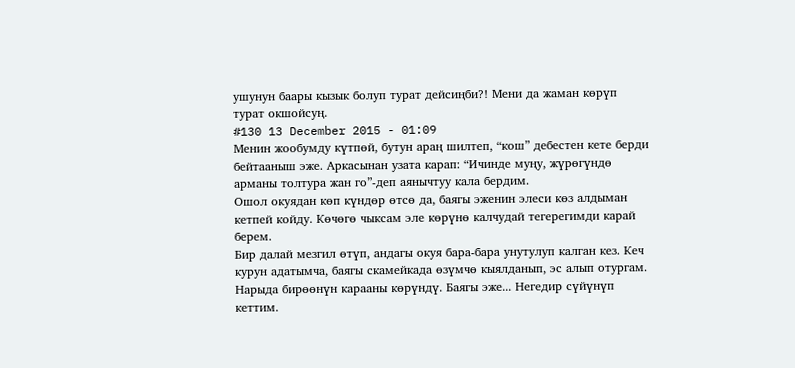ушунун баары кызык болуп турат дейсиңби?! Мени да жаман көрүп турат окшойсуң.
#130 13 December 2015 - 01:09
Менин жообумду күтпөй, бутун араң шилтеп, “кош” дебестен кете берди бейтааныш эже. Аркасынан узата карап: “Ичинде муңу, жүрөгүндө арманы толтура жан го”-деп аянычтуу кала бердим.
Ошол окуядан көп күндөр өтсө да, баягы эженин элеси көз алдыман кетпей койду. Көчөгө чыксам эле көрүнө калчудай тегерегимди карай берем.
Бир далай мезгил өтүп, андагы окуя бара-бара унутулуп калган кез. Кеч курун адатымча, баягы скамейкада өзүмчө кыялданып, эс алып отургам. Нарыда бирөөнүн карааны көрүндү. Баягы эже... Негедир сүйүнүп кеттим.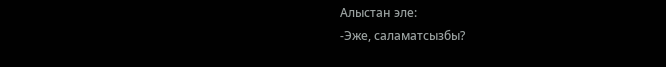Алыстан эле:
-Эже, саламатсызбы?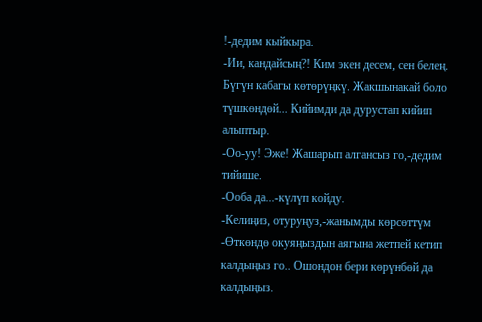!-дедим кыйкыра.
-Ии, кандайсың?! Ким экен десем, сен белең.
Бүгүн кабагы көтөрүңкү. Жакшынакай боло түшкөндөй... Кийимди да дурустап кийип алыптыр.
-Оо-уу! Эже! Жашарып алгансыз го,-дедим тийише.
-Ооба да...-күлүп койду.
-Келиңиз, отуруңуз,-жанымды көрсөттүм
-Өткөндө окуяңыздын аягына жетпей кетип калдыңыз го.. Ошондон бери көрүнбөй да калдыңыз.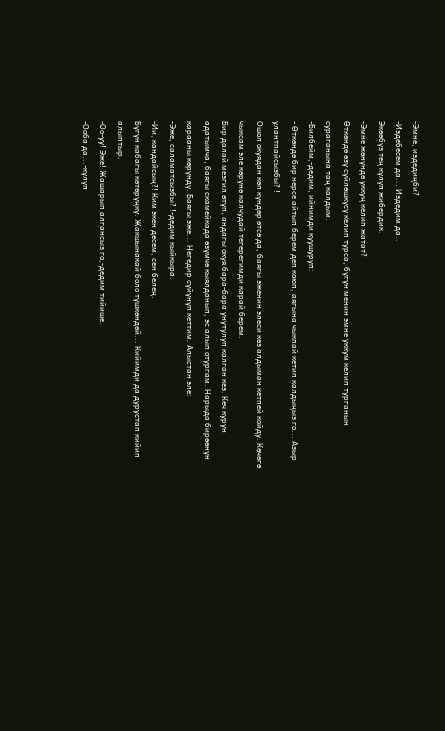-Эмне, издедиңби?
-Издебесем да... Издедим да..
Экөөбүз тең күлүп жибердик.
-Эмне жөнүндө уккуң келип жатат?
Өткөндө өзү сүйлөшкүсү келип турса, бүгүн менин эмне уккум келип турганын сураганына таң калдым.
-Билбейм,-дедим, ийнимди куушуруп:
- Өткөндө бир нерсе айтып берем деп коюп, аягына чыкпай кетип калдыңыз го... Азыр улантпайсызбы? !
Ошол окуядан көп күндөр өтсө да, баягы эженин элеси көз алдыман кетпей койду. Көчөгө чыксам эле көрүнө калчудай тегерегимди карай берем.
Бир далай мезгил өтүп, андагы окуя бара-бара унутулуп калган кез. Кеч курун адатымча, баягы скамейкада өзүмчө кыялданып, эс алып отургам. Нарыда бирөөнүн карааны көрүндү. Баягы эже... Негедир сүйүнүп кеттим. Алыстан эле:
-Эже, саламатсызбы? !-дедим кыйкыра.
-Ии, кандайсың?! Ким экен десем, сен белең.
Бүгүн кабагы көтөрүңкү. Жакшынакай боло түшкөндөй... Кийимди да дурустап кийип алыптыр.
-Оо-уу! Эже! Жашарып алгансыз го,-дедим тийише.
-Ооба да...-күлүп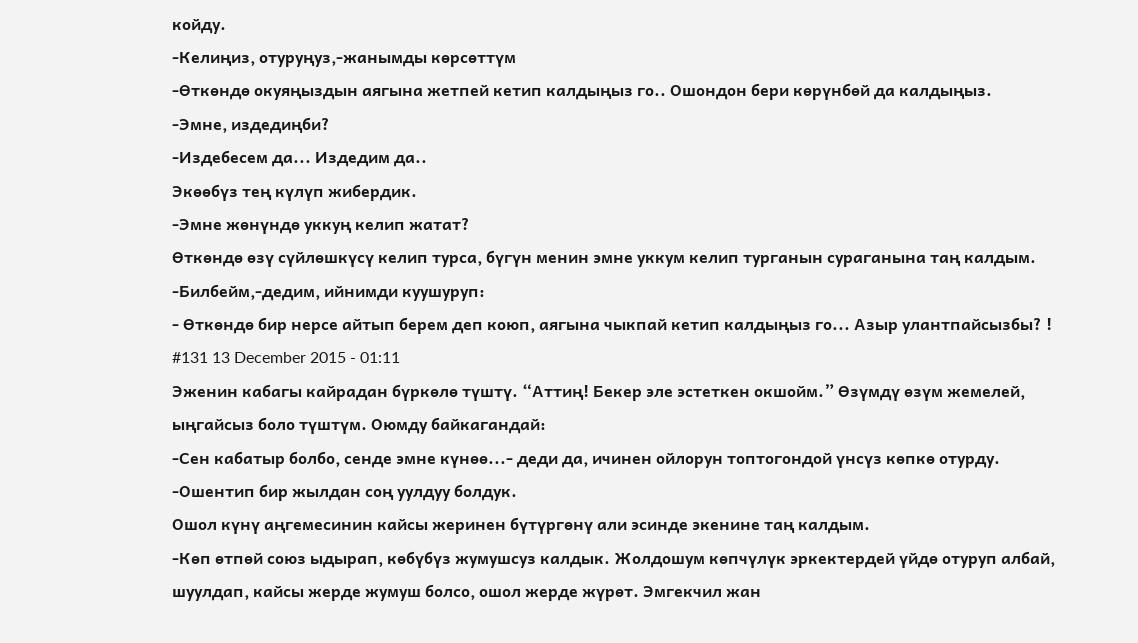койду.
-Келиңиз, отуруңуз,-жанымды көрсөттүм
-Өткөндө окуяңыздын аягына жетпей кетип калдыңыз го.. Ошондон бери көрүнбөй да калдыңыз.
-Эмне, издедиңби?
-Издебесем да... Издедим да..
Экөөбүз тең күлүп жибердик.
-Эмне жөнүндө уккуң келип жатат?
Өткөндө өзү сүйлөшкүсү келип турса, бүгүн менин эмне уккум келип турганын сураганына таң калдым.
-Билбейм,-дедим, ийнимди куушуруп:
- Өткөндө бир нерсе айтып берем деп коюп, аягына чыкпай кетип калдыңыз го... Азыр улантпайсызбы? !
#131 13 December 2015 - 01:11
Эженин кабагы кайрадан бүркөлө түштү. “Аттиң! Бекер эле эстеткен окшойм.” Өзүмдү өзүм жемелей, ыңгайсыз боло түштүм. Оюмду байкагандай:
-Сен кабатыр болбо, сенде эмне күнөө...- деди да, ичинен ойлорун топтогондой үнсүз көпкө отурду.
-Ошентип бир жылдан соң уулдуу болдук.
Ошол күнү аңгемесинин кайсы жеринен бүтүргөнү али эсинде экенине таң калдым.
-Көп өтпөй союз ыдырап, көбүбүз жумушсуз калдык. Жолдошум көпчүлүк эркектердей үйдө отуруп албай, шуулдап, кайсы жерде жумуш болсо, ошол жерде жүрөт. Эмгекчил жан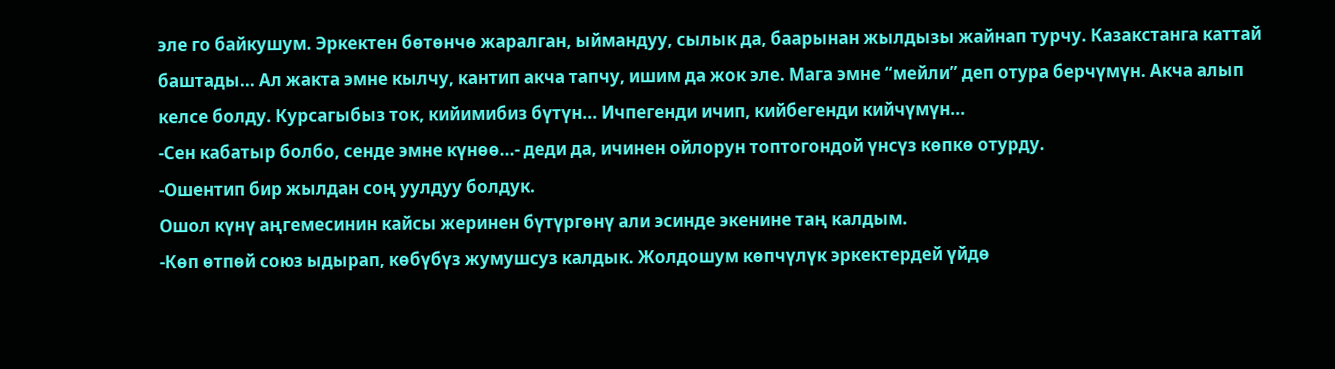эле го байкушум. Эркектен бөтөнчө жаралган, ыймандуу, сылык да, баарынан жылдызы жайнап турчу. Казакстанга каттай баштады... Ал жакта эмне кылчу, кантип акча тапчу, ишим да жок эле. Мага эмне “мейли” деп отура берчүмүн. Акча алып келсе болду. Курсагыбыз ток, кийимибиз бүтүн... Ичпегенди ичип, кийбегенди кийчүмүн...
-Сен кабатыр болбо, сенде эмне күнөө...- деди да, ичинен ойлорун топтогондой үнсүз көпкө отурду.
-Ошентип бир жылдан соң уулдуу болдук.
Ошол күнү аңгемесинин кайсы жеринен бүтүргөнү али эсинде экенине таң калдым.
-Көп өтпөй союз ыдырап, көбүбүз жумушсуз калдык. Жолдошум көпчүлүк эркектердей үйдө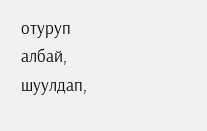отуруп албай, шуулдап,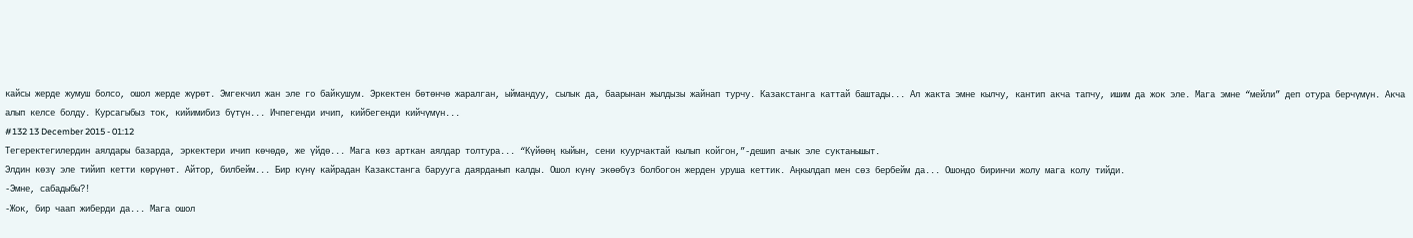кайсы жерде жумуш болсо, ошол жерде жүрөт. Эмгекчил жан эле го байкушум. Эркектен бөтөнчө жаралган, ыймандуу, сылык да, баарынан жылдызы жайнап турчу. Казакстанга каттай баштады... Ал жакта эмне кылчу, кантип акча тапчу, ишим да жок эле. Мага эмне “мейли” деп отура берчүмүн. Акча алып келсе болду. Курсагыбыз ток, кийимибиз бүтүн... Ичпегенди ичип, кийбегенди кийчүмүн...
#132 13 December 2015 - 01:12
Тегеректегилердин аялдары базарда, эркектери ичип көчөдө, же үйдө... Мага көз арткан аялдар толтура... “Күйөөң кыйын, сени куурчактай кылып койгон,”-дешип ачык эле суктанышыт.
Элдин көзү эле тийип кетти көрүнөт. Айтор, билбейм... Бир күнү кайрадан Казакстанга барууга даярданып калды. Ошол күнү экөөбүз болбогон жерден уруша кеттик. Аңкылдап мен сөз бербейм да... Ошондо биринчи жолу мага колу тийди.
-Эмне, сабадыбы?!
-Жок, бир чаап жиберди да... Мага ошол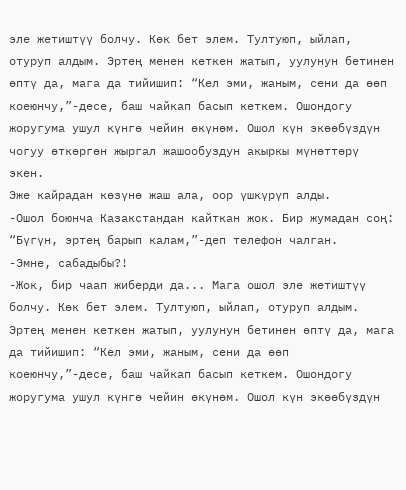эле жетиштүү болчу. Көк бет элем. Тултуюп, ыйлап, отуруп алдым. Эртең менен кеткен жатып, уулунун бетинен өптү да, мага да тийишип: “Кел эми, жаным, сени да өөп коеюнчу,”-десе, баш чайкап басып кеткем. Ошондогу жоругума ушул күнгө чейин өкүнөм. Ошол күн экөөбүздүн чогуу өткөргөн жыргал жашообуздун акыркы мүнөттөрү экен.
Эже кайрадан көзүнө жаш ала, оор үшкүрүп алды.
-Ошол боюнча Казакстандан кайткан жок. Бир жумадан соң: “Бүгүн, эртең барып калам,”-деп телефон чалган.
-Эмне, сабадыбы?!
-Жок, бир чаап жиберди да... Мага ошол эле жетиштүү болчу. Көк бет элем. Тултуюп, ыйлап, отуруп алдым. Эртең менен кеткен жатып, уулунун бетинен өптү да, мага да тийишип: “Кел эми, жаным, сени да өөп коеюнчу,”-десе, баш чайкап басып кеткем. Ошондогу жоругума ушул күнгө чейин өкүнөм. Ошол күн экөөбүздүн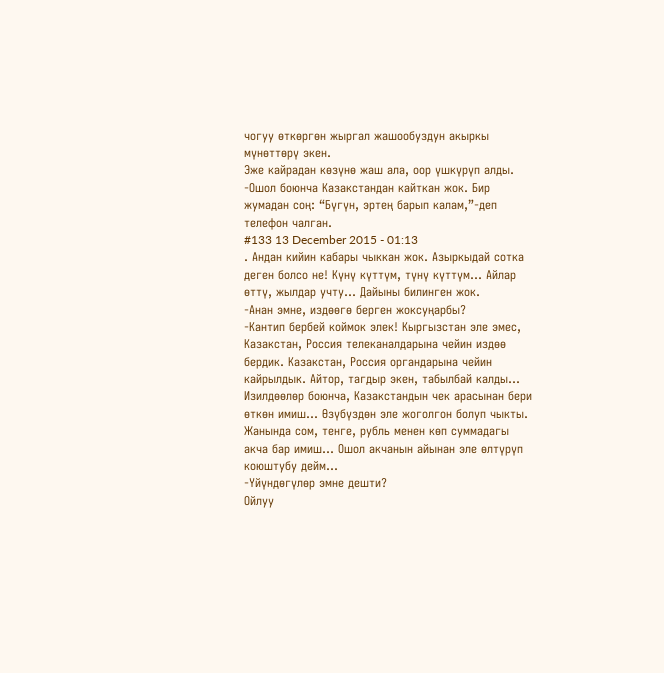чогуу өткөргөн жыргал жашообуздун акыркы мүнөттөрү экен.
Эже кайрадан көзүнө жаш ала, оор үшкүрүп алды.
-Ошол боюнча Казакстандан кайткан жок. Бир жумадан соң: “Бүгүн, эртең барып калам,”-деп телефон чалган.
#133 13 December 2015 - 01:13
. Андан кийин кабары чыккан жок. Азыркыдай сотка деген болсо не! Күнү күттүм, түнү күттүм... Айлар өттү, жылдар учту... Дайыны билинген жок.
-Анан эмне, издөөгө берген жоксуңарбы?
-Кантип бербей коймок элек! Кыргызстан эле эмес, Казакстан, Россия телеканалдарына чейин издөө бердик. Казакстан, Россия органдарына чейин кайрылдык. Айтор, тагдыр экен, табылбай калды... Изилдөөлөр боюнча, Казакстандын чек арасынан бери өткөн имиш... Өзүбүздөн эле жоголгон болуп чыкты. Жанында сом, тенге, рубль менен көп суммадагы акча бар имиш... Ошол акчанын айынан эле өлтүрүп коюштубу дейм...
-Үйүндөгүлөр эмне дешти?
Ойлуу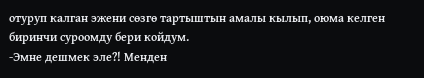отуруп калган эжени сөзгө тартыштын амалы кылып, оюма келген биринчи суроомду бери койдум.
-Эмне дешмек эле?! Менден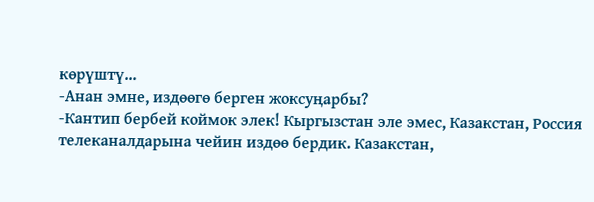көрүштү...
-Анан эмне, издөөгө берген жоксуңарбы?
-Кантип бербей коймок элек! Кыргызстан эле эмес, Казакстан, Россия телеканалдарына чейин издөө бердик. Казакстан,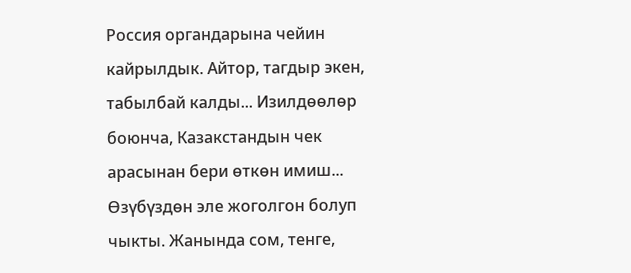Россия органдарына чейин кайрылдык. Айтор, тагдыр экен, табылбай калды... Изилдөөлөр боюнча, Казакстандын чек арасынан бери өткөн имиш... Өзүбүздөн эле жоголгон болуп чыкты. Жанында сом, тенге,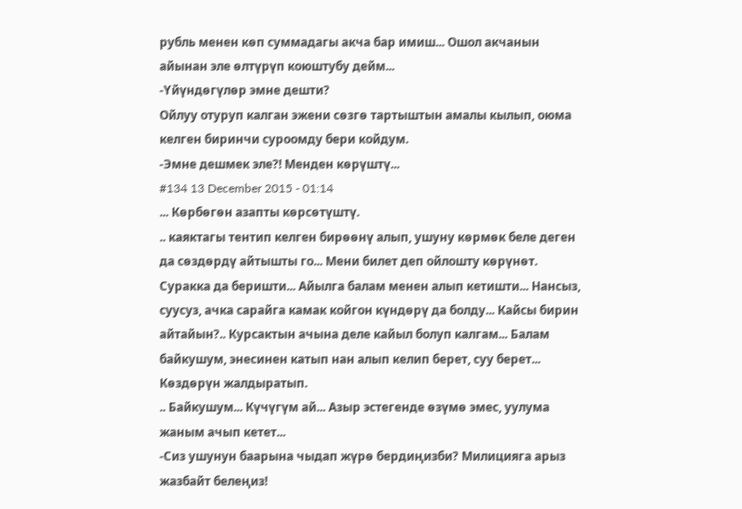рубль менен көп суммадагы акча бар имиш... Ошол акчанын айынан эле өлтүрүп коюштубу дейм...
-Үйүндөгүлөр эмне дешти?
Ойлуу отуруп калган эжени сөзгө тартыштын амалы кылып, оюма келген биринчи суроомду бери койдум.
-Эмне дешмек эле?! Менден көрүштү...
#134 13 December 2015 - 01:14
... Көрбөгөн азапты көрсөтүштү.
.. каяктагы тентип келген бирөөнү алып, ушуну көрмөк беле деген да сөздөрдү айтышты го... Мени билет деп ойлошту көрүнөт. Суракка да беришти... Айылга балам менен алып кетишти... Нансыз, суусуз, ачка сарайга камак койгон күндөрү да болду... Кайсы бирин айтайын?.. Курсактын ачына деле кайыл болуп калгам... Балам байкушум, энесинен катып нан алып келип берет, суу берет... Көздөрүн жалдыратып.
.. Байкушум... Күчүгүм ай... Азыр эстегенде өзүмө эмес, уулума жаным ачып кетет...
-Сиз ушунун баарына чыдап жүрө бердиңизби? Милицияга арыз жазбайт белеңиз!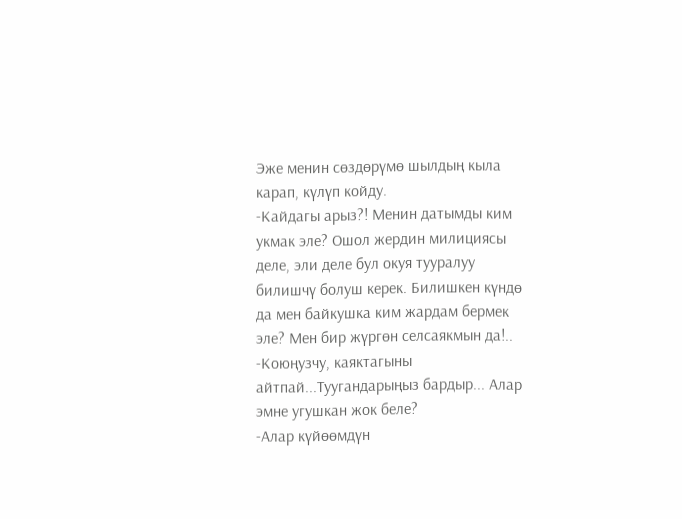Эже менин сөздөрүмө шылдың кыла карап, күлүп койду.
-Кайдагы арыз?! Менин датымды ким укмак эле? Ошол жердин милициясы деле, эли деле бул окуя тууралуу билишчү болуш керек. Билишкен күндө да мен байкушка ким жардам бермек эле? Мен бир жүргөн селсаякмын да!..
-Коюңузчу, каяктагыны айтпай...Туугандарыңыз бардыр... Алар эмне угушкан жок беле?
-Алар күйөөмдүн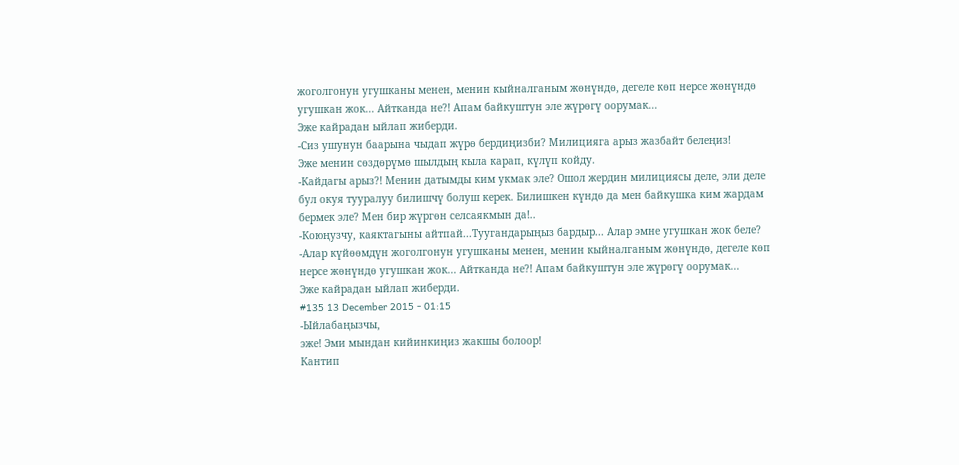жоголгонун угушканы менен, менин кыйналганым жөнүндө, дегеле көп нерсе жөнүндө угушкан жок... Айтканда не?! Апам байкуштун эле жүрөгү оорумак...
Эже кайрадан ыйлап жиберди.
-Сиз ушунун баарына чыдап жүрө бердиңизби? Милицияга арыз жазбайт белеңиз!
Эже менин сөздөрүмө шылдың кыла карап, күлүп койду.
-Кайдагы арыз?! Менин датымды ким укмак эле? Ошол жердин милициясы деле, эли деле бул окуя тууралуу билишчү болуш керек. Билишкен күндө да мен байкушка ким жардам бермек эле? Мен бир жүргөн селсаякмын да!..
-Коюңузчу, каяктагыны айтпай...Туугандарыңыз бардыр... Алар эмне угушкан жок беле?
-Алар күйөөмдүн жоголгонун угушканы менен, менин кыйналганым жөнүндө, дегеле көп нерсе жөнүндө угушкан жок... Айтканда не?! Апам байкуштун эле жүрөгү оорумак...
Эже кайрадан ыйлап жиберди.
#135 13 December 2015 - 01:15
-Ыйлабаңызчы,
эже! Эми мындан кийинкиңиз жакшы болоор!
Кантип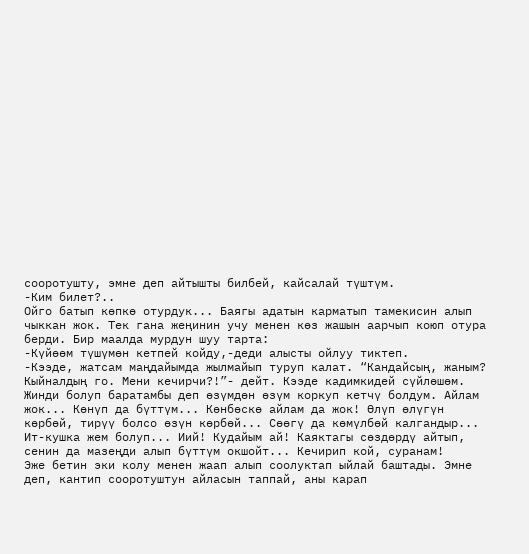сооротушту, эмне деп айтышты билбей, кайсалай түштүм.
-Ким билет?..
Ойго батып көпкө отурдук... Баягы адатын карматып тамекисин алып чыккан жок. Тек гана жеңинин учу менен көз жашын аарчып коюп отура берди. Бир маалда мурдун шуу тарта:
-Күйөөм түшүмөн кетпей койду,-деди алысты ойлуу тиктеп.
-Кээде, жатсам маңдайымда жылмайып туруп калат. “Кандайсың, жаным? Кыйналдың го. Мени кечирчи?!”- дейт. Кээде кадимкидей сүйлөшөм. Жинди болуп баратамбы деп өзүмдөн өзүм коркуп кетчү болдум. Айлам жок... Көнүп да бүттүм... Көнбөскө айлам да жок! Өлүп өлүгүн көрбөй, тирүү болсо өзүн көрбөй... Сөөгү да көмүлбөй калгандыр... Ит-кушка жем болуп... Иий! Кудайым ай! Каяктагы сөздөрдү айтып, сенин да мазеңди алып бүттүм окшойт... Кечирип кой, суранам!
Эже бетин эки колу менен жаап алып соолуктап ыйлай баштады. Эмне деп, кантип сооротуштун айласын таппай, аны карап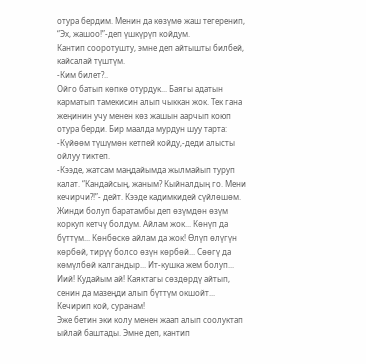отура бердим. Менин да көзүмө жаш тегеренип, “Эх, жашоо!”-деп үшкүрүп койдум.
Кантип сооротушту, эмне деп айтышты билбей, кайсалай түштүм.
-Ким билет?..
Ойго батып көпкө отурдук... Баягы адатын карматып тамекисин алып чыккан жок. Тек гана жеңинин учу менен көз жашын аарчып коюп отура берди. Бир маалда мурдун шуу тарта:
-Күйөөм түшүмөн кетпей койду,-деди алысты ойлуу тиктеп.
-Кээде, жатсам маңдайымда жылмайып туруп калат. “Кандайсың, жаным? Кыйналдың го. Мени кечирчи?!”- дейт. Кээде кадимкидей сүйлөшөм. Жинди болуп баратамбы деп өзүмдөн өзүм коркуп кетчү болдум. Айлам жок... Көнүп да бүттүм... Көнбөскө айлам да жок! Өлүп өлүгүн көрбөй, тирүү болсо өзүн көрбөй... Сөөгү да көмүлбөй калгандыр... Ит-кушка жем болуп... Иий! Кудайым ай! Каяктагы сөздөрдү айтып, сенин да мазеңди алып бүттүм окшойт... Кечирип кой, суранам!
Эже бетин эки колу менен жаап алып соолуктап ыйлай баштады. Эмне деп, кантип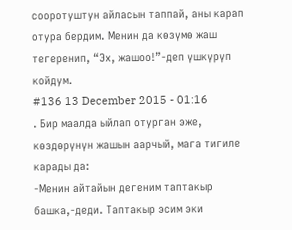сооротуштун айласын таппай, аны карап отура бердим. Менин да көзүмө жаш тегеренип, “Эх, жашоо!”-деп үшкүрүп койдум.
#136 13 December 2015 - 01:16
. Бир маалда ыйлап отурган эже, көздөрүнүн жашын аарчый, мага тигиле карады да:
-Менин айтайын дегеним таптакыр башка,-деди. Таптакыр эсим эки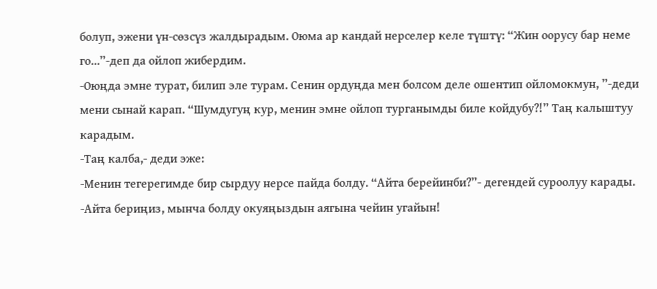болуп, эжени үн-сөзсүз жалдырадым. Оюма ар кандай нерселер келе түштү: “Жин оорусу бар неме го...”-деп да ойлоп жибердим.
-Оюңда эмне турат, билип эле турам. Сенин ордуңда мен болсом деле ошентип ойломокмун, ”-деди мени сынай карап. “Шумдугуң кур, менин эмне ойлоп турганымды биле койдубу?!” Таң калыштуу карадым.
-Таң калба,- деди эже:
-Менин тегерегимде бир сырдуу нерсе пайда болду. “Айта берейинби?”- дегендей суроолуу карады.
-Айта бериңиз, мынча болду окуяңыздын аягына чейин угайын!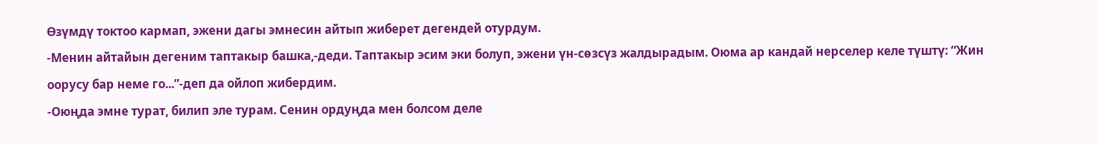Өзүмдү токтоо кармап, эжени дагы эмнесин айтып жиберет дегендей отурдум.
-Менин айтайын дегеним таптакыр башка,-деди. Таптакыр эсим эки болуп, эжени үн-сөзсүз жалдырадым. Оюма ар кандай нерселер келе түштү: “Жин оорусу бар неме го...”-деп да ойлоп жибердим.
-Оюңда эмне турат, билип эле турам. Сенин ордуңда мен болсом деле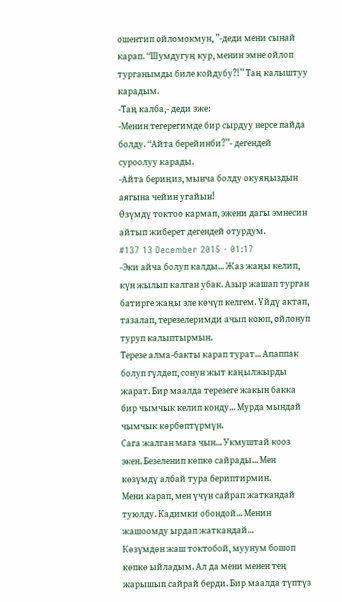ошентип ойломокмун, ”-деди мени сынай карап. “Шумдугуң кур, менин эмне ойлоп турганымды биле койдубу?!” Таң калыштуу карадым.
-Таң калба,- деди эже:
-Менин тегерегимде бир сырдуу нерсе пайда болду. “Айта берейинби?”- дегендей суроолуу карады.
-Айта бериңиз, мынча болду окуяңыздын аягына чейин угайын!
Өзүмдү токтоо кармап, эжени дагы эмнесин айтып жиберет дегендей отурдум.
#137 13 December 2015 - 01:17
-Эки айча болуп калды... Жаз жаңы келип, күн жылып калган убак. Азыр жашап турган батирге жаңы эле көчүп келгем. Үйдү актап, тазалап, терезелеримди ачып коюп, ойлонуп туруп калыптырмын.
Терезе алма-бакты карап турат... Апаппак болуп гүлдөп, сонун жыт каңылжырды жарат. Бир маалда терезеге жакын бакка бир чымчык келип конду... Мурда мындай чымчык көрбөптүрмүн.
Сага жалган мага чын... Укмуштай кооз экен. Безеленип көпкө сайрады... Мен көзүмдү албай тура бериптирмин.
Мени карап, мен үчүн сайрап жаткандай туюлду. Кадимки обондой... Менин жашоомду ырдап жаткандай...
Көзүмдөн жаш токтобой, муунум бошоп көпкө ыйладым. Ал да мени менен тең жарышып сайрай берди. Бир маалда түптүз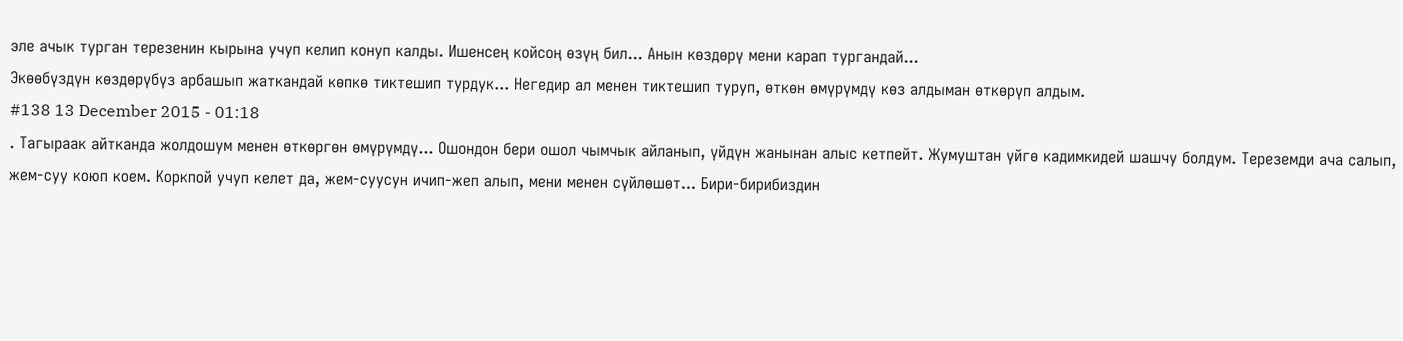эле ачык турган терезенин кырына учуп келип конуп калды. Ишенсең койсоң өзүң бил... Анын көздөрү мени карап тургандай...
Экөөбүздүн көздөрүбүз арбашып жаткандай көпкө тиктешип турдук... Негедир ал менен тиктешип туруп, өткөн өмүрүмдү көз алдыман өткөрүп алдым.
#138 13 December 2015 - 01:18
. Тагыраак айтканда жолдошум менен өткөргөн өмүрүмдү... Ошондон бери ошол чымчык айланып, үйдүн жанынан алыс кетпейт. Жумуштан үйгө кадимкидей шашчу болдум. Тереземди ача салып, жем-суу коюп коем. Коркпой учуп келет да, жем-суусун ичип-жеп алып, мени менен сүйлөшөт... Бири-бирибиздин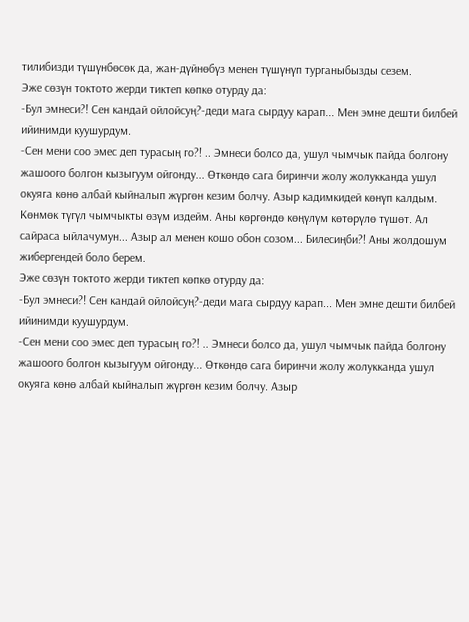тилибизди түшүнбөсөк да, жан-дүйнөбүз менен түшүнүп турганыбызды сезем.
Эже сөзүн токтото жерди тиктеп көпкө отурду да:
-Бул эмнеси?! Сен кандай ойлойсуң?-деди мага сырдуу карап... Мен эмне дешти билбей ийинимди куушурдум.
-Сен мени соо эмес деп турасың го?! .. Эмнеси болсо да, ушул чымчык пайда болгону жашоого болгон кызыгуум ойгонду... Өткөндө сага биринчи жолу жолукканда ушул окуяга көнө албай кыйналып жүргөн кезим болчу. Азыр кадимкидей көнүп калдым. Көнмөк түгүл чымчыкты өзүм издейм. Аны көргөндө көңүлүм көтөрүлө түшөт. Ал сайраса ыйлачумун... Азыр ал менен кошо обон созом... Билесиңби?! Аны жолдошум жибергендей боло берем.
Эже сөзүн токтото жерди тиктеп көпкө отурду да:
-Бул эмнеси?! Сен кандай ойлойсуң?-деди мага сырдуу карап... Мен эмне дешти билбей ийинимди куушурдум.
-Сен мени соо эмес деп турасың го?! .. Эмнеси болсо да, ушул чымчык пайда болгону жашоого болгон кызыгуум ойгонду... Өткөндө сага биринчи жолу жолукканда ушул окуяга көнө албай кыйналып жүргөн кезим болчу. Азыр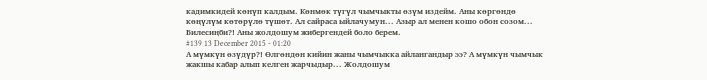кадимкидей көнүп калдым. Көнмөк түгүл чымчыкты өзүм издейм. Аны көргөндө көңүлүм көтөрүлө түшөт. Ал сайраса ыйлачумун... Азыр ал менен кошо обон созом... Билесиңби?! Аны жолдошум жибергендей боло берем.
#139 13 December 2015 - 01:20
А мүмкүн өзүдүр?! Өлгөндөн кийин жаны чымчыкка айлангандыр ээ? А мүмкүн чымчык жакшы кабар алып келген жарчыдыр... Жолдошум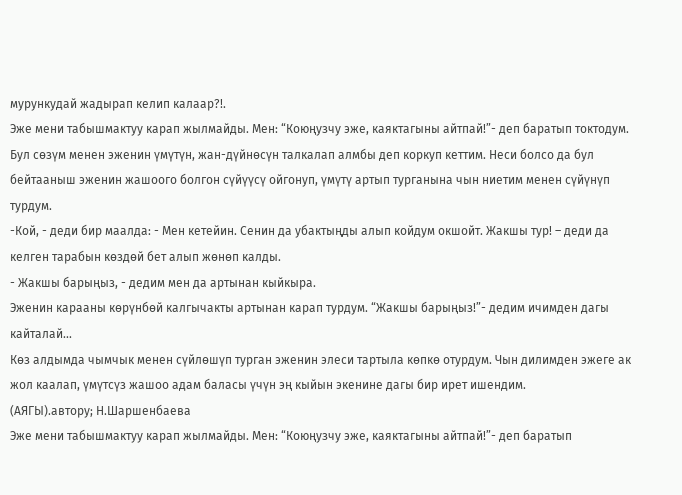мурункудай жадырап келип калаар?!.
Эже мени табышмактуу карап жылмайды. Мен: “Коюңузчу эже, каяктагыны айтпай!”- деп баратып токтодум. Бул сөзүм менен эженин үмүтүн, жан-дүйнөсүн талкалап алмбы деп коркуп кеттим. Неси болсо да бул бейтааныш эженин жашоого болгон сүйүүсү ойгонуп, үмүтү артып турганына чын ниетим менен сүйүнүп турдум.
-Кой, - деди бир маалда: - Мен кетейин. Сенин да убактыңды алып койдум окшойт. Жакшы тур! – деди да келген тарабын көздөй бет алып жөнөп калды.
- Жакшы барыңыз, - дедим мен да артынан кыйкыра.
Эженин карааны көрүнбөй калгычакты артынан карап турдум. “Жакшы барыңыз!”- дедим ичимден дагы кайталай...
Көз алдымда чымчык менен сүйлөшүп турган эженин элеси тартыла көпкө отурдум. Чын дилимден эжеге ак жол каалап, үмүтсүз жашоо адам баласы үчүн эң кыйын экенине дагы бир ирет ишендим.
(АЯГЫ).автору; Н.Шаршенбаева
Эже мени табышмактуу карап жылмайды. Мен: “Коюңузчу эже, каяктагыны айтпай!”- деп баратып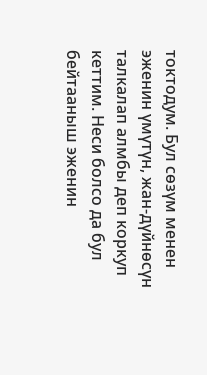токтодум. Бул сөзүм менен эженин үмүтүн, жан-дүйнөсүн талкалап алмбы деп коркуп кеттим. Неси болсо да бул бейтааныш эженин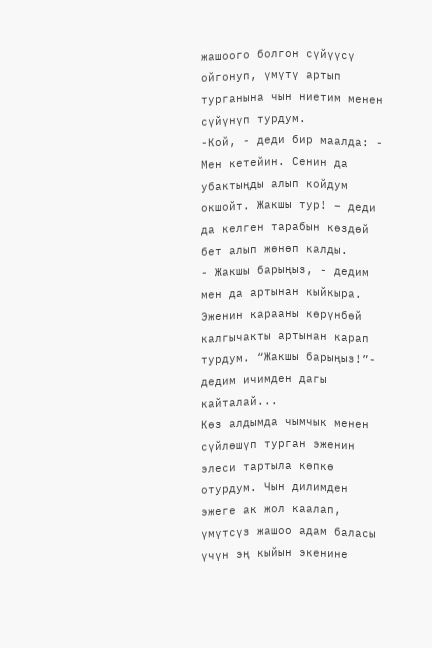жашоого болгон сүйүүсү ойгонуп, үмүтү артып турганына чын ниетим менен сүйүнүп турдум.
-Кой, - деди бир маалда: - Мен кетейин. Сенин да убактыңды алып койдум окшойт. Жакшы тур! – деди да келген тарабын көздөй бет алып жөнөп калды.
- Жакшы барыңыз, - дедим мен да артынан кыйкыра.
Эженин карааны көрүнбөй калгычакты артынан карап турдум. “Жакшы барыңыз!”- дедим ичимден дагы кайталай...
Көз алдымда чымчык менен сүйлөшүп турган эженин элеси тартыла көпкө отурдум. Чын дилимден эжеге ак жол каалап, үмүтсүз жашоо адам баласы үчүн эң кыйын экенине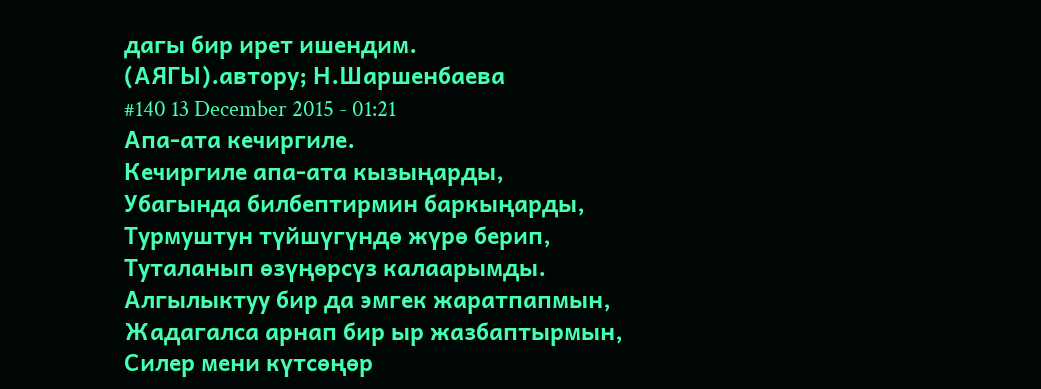дагы бир ирет ишендим.
(АЯГЫ).автору; Н.Шаршенбаева
#140 13 December 2015 - 01:21
Апа-ата кечиргиле.
Кечиргиле апа-ата кызыңарды,
Убагында билбептирмин баркыңарды,
Турмуштун түйшүгүндө жүрө берип,
Туталанып өзүңөрсүз калаарымды.
Алгылыктуу бир да эмгек жаратпапмын,
Жадагалса арнап бир ыр жазбаптырмын,
Силер мени күтсөңөр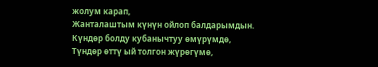жолум карап,
Жанталаштым күнүн ойлоп балдарымдын.
Күндөр болду кубанычтуу өмүрүмдө,
Түндөр өттү ый толгон жүрөгүмө,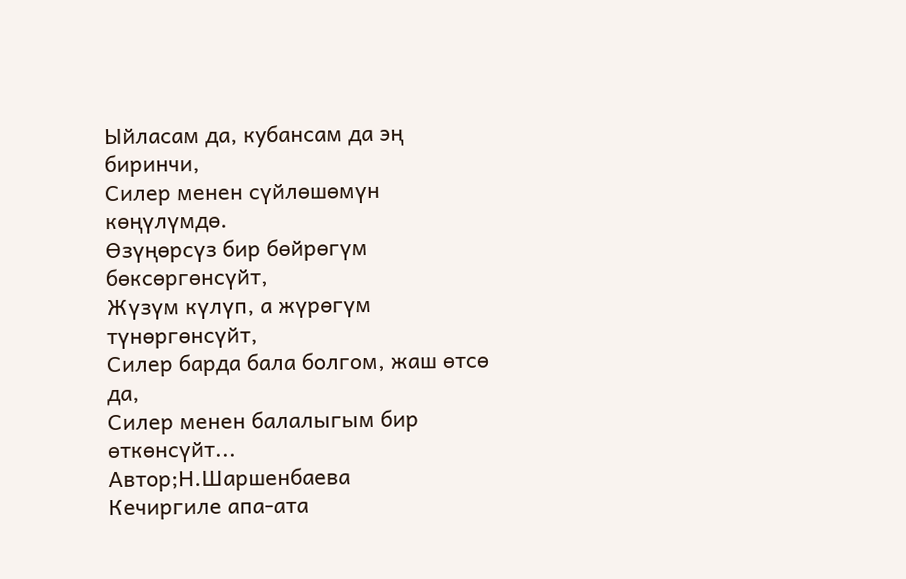Ыйласам да, кубансам да эң биринчи,
Силер менен сүйлөшөмүн көңүлүмдө.
Өзүңөрсүз бир бөйрөгүм бөксөргөнсүйт,
Жүзүм күлүп, а жүрөгүм түнөргөнсүйт,
Силер барда бала болгом, жаш өтсө да,
Силер менен балалыгым бир өткөнсүйт...
Автор;Н.Шаршенбаева
Кечиргиле апа-ата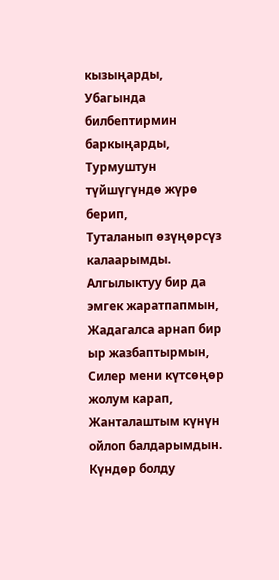кызыңарды,
Убагында билбептирмин баркыңарды,
Турмуштун түйшүгүндө жүрө берип,
Туталанып өзүңөрсүз калаарымды.
Алгылыктуу бир да эмгек жаратпапмын,
Жадагалса арнап бир ыр жазбаптырмын,
Силер мени күтсөңөр жолум карап,
Жанталаштым күнүн ойлоп балдарымдын.
Күндөр болду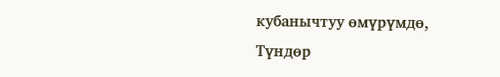кубанычтуу өмүрүмдө,
Түндөр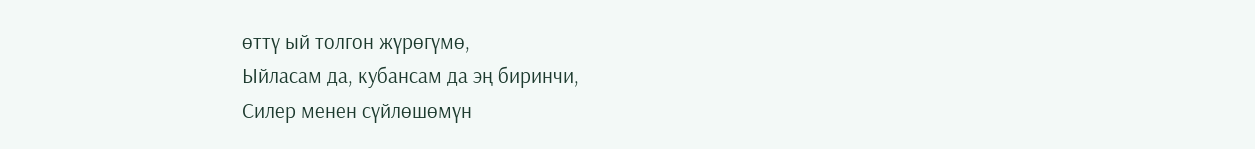өттү ый толгон жүрөгүмө,
Ыйласам да, кубансам да эң биринчи,
Силер менен сүйлөшөмүн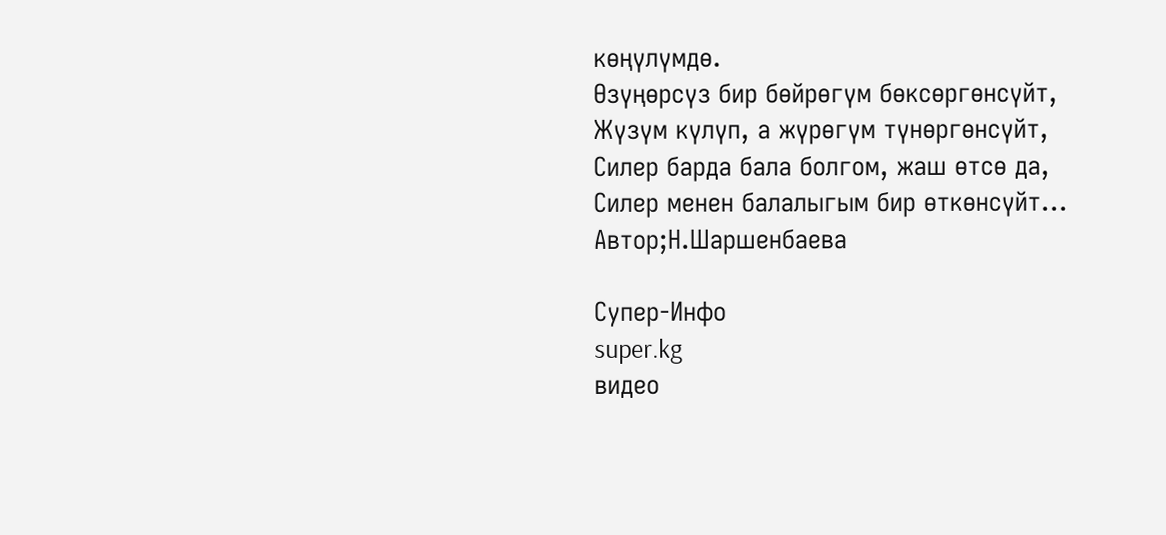көңүлүмдө.
Өзүңөрсүз бир бөйрөгүм бөксөргөнсүйт,
Жүзүм күлүп, а жүрөгүм түнөргөнсүйт,
Силер барда бала болгом, жаш өтсө да,
Силер менен балалыгым бир өткөнсүйт...
Автор;Н.Шаршенбаева

Супер-Инфо
super.kg
видео